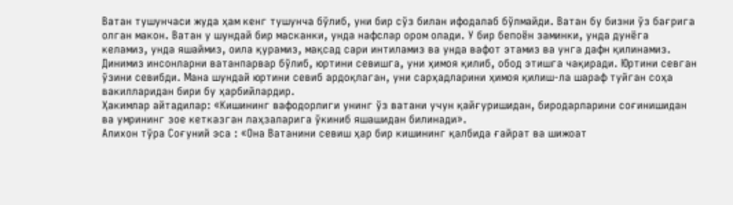Ватан тушунчаси жуда ҳам кенг тушунча бўлиб, уни бир сўз билан ифодалаб бўлмайди. Ватан бу бизни ўз бағрига олган макон. Ватан у шундай бир масканки, унда нафслар ором олади. У бир бепоён заминки, унда дунёга келамиз, унда яшаймиз, оила қурамиз, мақсад сари интиламиз ва унда вафот этамиз ва унга дафн қилинамиз. Динимиз инсонларни ватанпарвар бўлиб, юртини севишга, уни ҳимоя қилиб, обод этишга чақиради. Юртини севган ўзини севибди. Мана шундай юртини севиб ардоқлаган, уни сарҳадларини ҳимоя қилиш-ла шараф туйган соҳа вакилларидан бири бу ҳарбийлардир.
Ҳакимлар айтадилар: «Кишининг вафодорлиги унинг ўз ватани учун қайғуришидан, биродарларини соғинишидан ва умрининг зое кетказган лаҳзаларига ўкиниб яшашидан билинади».
Алихон тўра Соғуний эса : «Она Ватанини севиш ҳар бир кишининг қалбида ғайрат ва шижоат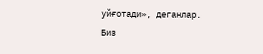уйғотади», деганлар. Биз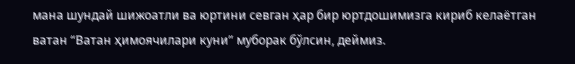мана шундай шижоатли ва юртини севган ҳар бир юртдошимизга кириб келаётган ватан “Ватан ҳимоячилари куни” муборак бўлсин, деймиз.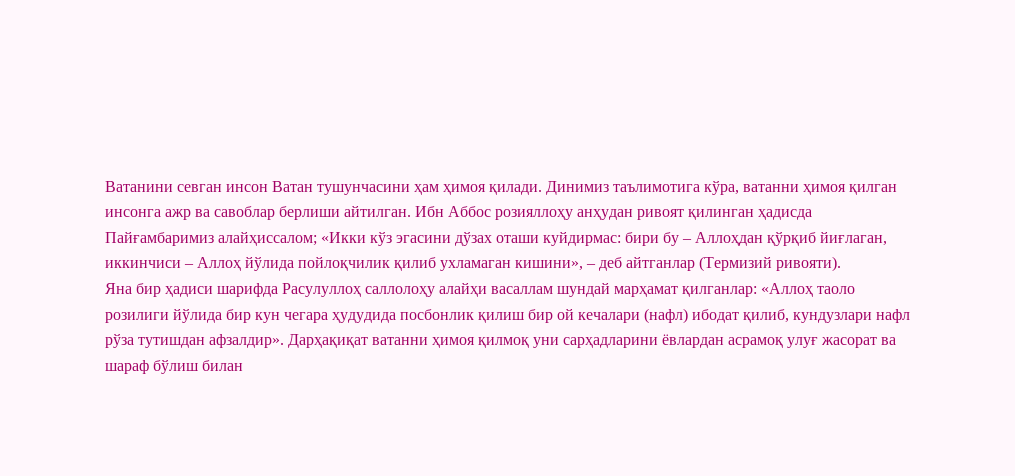Ватанини севган инсон Ватан тушунчасини ҳам ҳимоя қилади. Динимиз таълимотига кўра, ватанни ҳимоя қилган инсонга ажр ва савоблар берлиши айтилган. Ибн Аббос розияллоҳу анҳудан ривоят қилинган ҳадисда Пайғамбаримиз алайҳиссалом; «Икки кўз эгасини дўзах оташи куйдирмас: бири бу – Аллоҳдан қўрқиб йиғлаган, иккинчиси – Аллоҳ йўлида пойлоқчилик қилиб ухламаган кишини», – деб айтганлар (Термизий ривояти).
Яна бир ҳадиси шарифда Расулуллоҳ саллолоҳу алайҳи васаллам шундай марҳамат қилганлар: «Аллоҳ таоло розилиги йўлида бир кун чегара ҳудудида посбонлик қилиш бир ой кечалари (нафл) ибодат қилиб, кундузлари нафл рўза тутишдан афзалдир». Дарҳақиқат ватанни ҳимоя қилмоқ уни сарҳадларини ёвлардан асрамоқ улуғ жасорат ва шараф бўлиш билан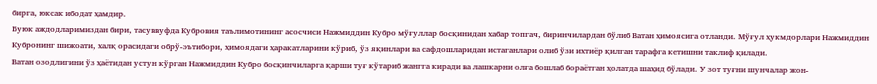бирга, юксак ибодат ҳамдир.
Буюк аждодларимиздан бири, тасуввуфда Кубровия таълимотининг асосчиси Нажмиддин Кубро мўғуллар босқинидан хабар топгач, биринчилардан бўлиб Ватан ҳимоясига отланди. Мўғул ҳукмдорлари Нажмиддин Кубронинг шижоати, халқ орасидаги обрў-эътибори, ҳимоядаги ҳаракатларини кўриб, ўз яқинлари ва сафдошларидан истаганлари олиб ўзи ихтиёр қилган тарафга кетишни таклиф қилади.
Ватан озодлигини ўз ҳаётидан устун кўрган Нажмиддин Кубро босқинчиларга қарши туғ кўтариб жангга киради ва лашкарни олға бошлаб бораётган ҳолатда шаҳид бўлади. У зот туғни шунчалар жон-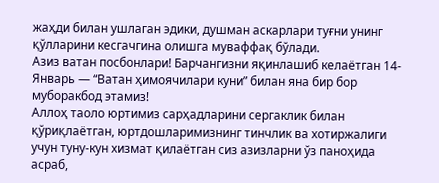жаҳди билан ушлаган эдики, душман аскарлари туғни унинг қўлларини кесгачгина олишга муваффақ бўлади.
Азиз ватан посбонлари! Барчангизни яқинлашиб келаётган 14-Январь — “Ватан ҳимоячилари куни” билан яна бир бор муборакбод этамиз!
Аллоҳ таоло юртимиз сарҳадларини сергаклик билан қўриқлаётган, юртдошларимизнинг тинчлик ва хотиржалиги учун туну-кун хизмат қилаётган сиз азизларни ўз паноҳида асраб,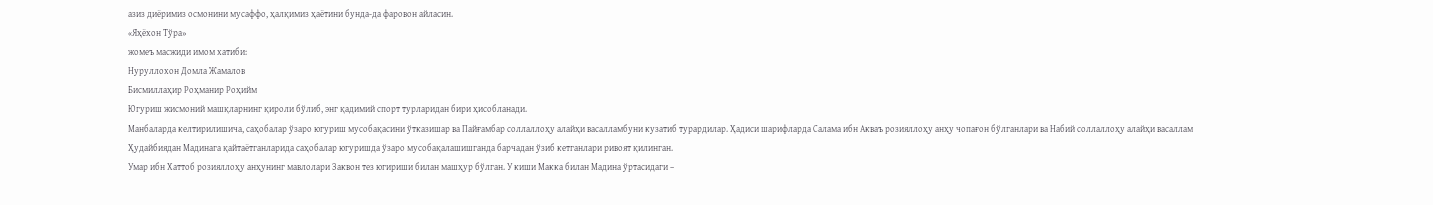азиз диёримиз осмонини мусаффо, ҳалқимиз ҳаётини бунда-да фаровон айласин.
«Яҳёхон Тўра»
жомеъ масжиди имом хатиби:
Нуруллохон Домла Жамалов
Бисмиллаҳир Роҳманир Роҳийм
Югуриш жисмоний машқларнинг қироли бўлиб, энг қадимий спорт турларидан бири ҳисобланади.
Манбаларда келтирилишича, саҳобалар ўзаро югуриш мусобақасини ўтказишар ва Пайғамбар соллаллоҳу алайҳи васалламбуни кузатиб турардилар. Ҳадиси шарифларда Салама ибн Акваъ розияллоҳу анҳу чопағон бўлганлари ва Набий соллаллоҳу алайҳи васаллам Ҳудайбиядан Мадинага қайтаётганларида саҳобалар югуришда ўзаро мусобақалашишганда барчадан ўзиб кетганлари ривоят қилинган.
Умар ибн Хаттоб розияллоҳу анҳунинг мавлолари Заквон тез югириши билан машҳур бўлган. У киши Макка билан Мадина ўртасидаги –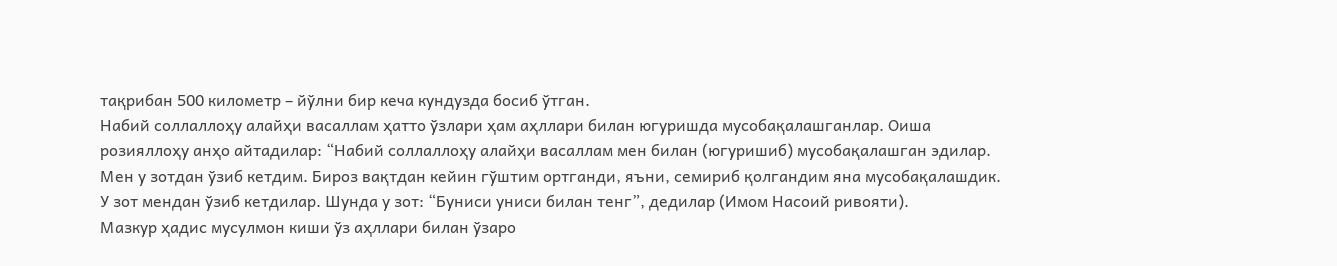тақрибан 500 километр – йўлни бир кеча кундузда босиб ўтган.
Набий соллаллоҳу алайҳи васаллам ҳатто ўзлари ҳам аҳллари билан югуришда мусобақалашганлар. Оиша розияллоҳу анҳо айтадилар: “Набий соллаллоҳу алайҳи васаллам мен билан (югуришиб) мусобақалашган эдилар. Мен у зотдан ўзиб кетдим. Бироз вақтдан кейин гўштим ортганди, яъни, семириб қолгандим яна мусобақалашдик. У зот мендан ўзиб кетдилар. Шунда у зот: “Буниси униси билан тенг”, дедилар (Имом Насоий ривояти).
Мазкур ҳадис мусулмон киши ўз аҳллари билан ўзаро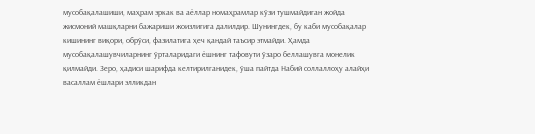мусобақалашиши, маҳрам эркак ва аёллар номаҳрамлар кўзи тушмайдиган жойда жисмоний машқларни бажариши жоизлигига далилдир. Шунингдек, бу каби мусобақалар кишининг виқори, обрўси, фазилатига ҳеч қандай таъсир этмайди. Ҳамда мусобақалашувчиларнинг ўрталаридаги ёшнинг тафовути ўзаро беллашувга монелик қилмайди. Зеро, ҳадиси шарифда келтирилганидек, ўша пайтда Набий соллаллоҳу алайҳи васаллам ёшлари элликдан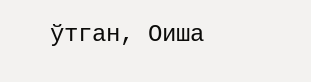ўтган, Оиша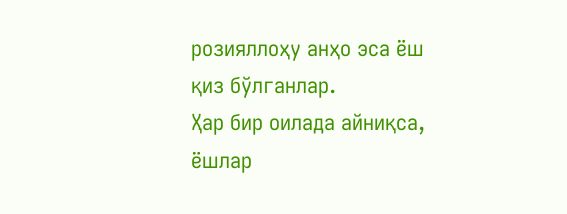розияллоҳу анҳо эса ёш қиз бўлганлар.
Ҳар бир оилада айниқса, ёшлар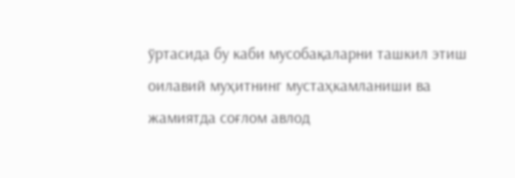ўртасида бу каби мусобақаларни ташкил этиш оилавий муҳитнинг мустаҳкамланиши ва жамиятда соғлом авлод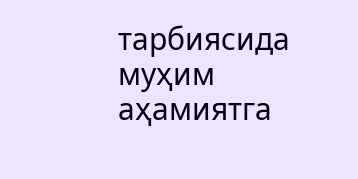тарбиясида муҳим аҳамиятга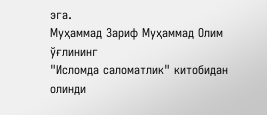эга.
Муҳаммад Зариф Муҳаммад Олим ўғлининг
"Исломда саломатлик" китобидан олинди